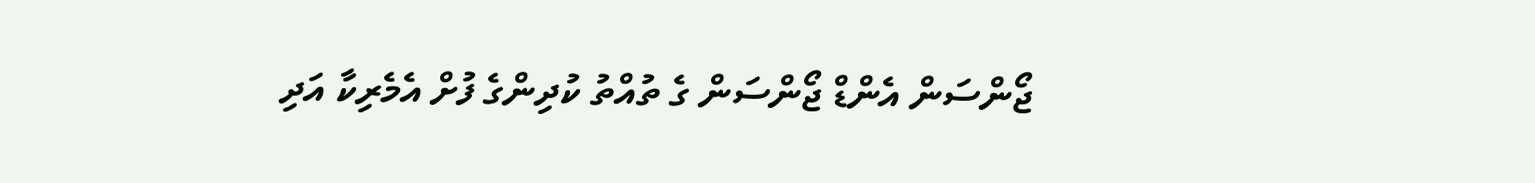ޖޯންސަން އެންޑް ޖޯންސަން ގެ ތުއްތު ކުދިންގެ ފުށް އެމެރިކާ އަދި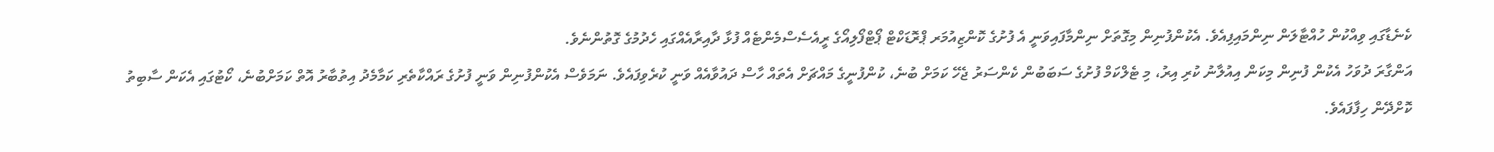ކެނެޑާގައި ވިއްކުން ހުއްޓާލަން ނިންމައިފިއެވެ. އެކުންފުނިން މިގޮތަށް ނިންމާފައިވަނީ އެ ފުށުގެ ކޮންޒިއުމަރ ޕްރޮޑަކްޓް ޕޯޓްފޯލިއޯގެ ރީއެސެސްމެންޓެއް ފުޅާ ދާއިރާއެއްގައި ހެދުމުގެ ގޮތުންނެވެ.
އަންގާރަ ދުވަހު އެކުން ފުނިން މިކަން އިއުލާނު ކުރި އިރު، މި ޓެލްކަމް ފުށުގެ ސަބަބުން ކެންސަރު ޖެހޭ ކަމަށް ބުނެ، ކުންފުނީގެ މައްޗަށް އެތައް ހާސް ދައުވާއެއް ވަނީ ކުރެވިފައެވެ. ނަމަވެސް އެކުންފުނިން ވަނީ ފުށުގެ ރައްކާތެރި ކަމާމެދު އިތުބާރު އޮތް ކަމަށްބުނެ، ކޯޓުގައި އެކަން ސާބިތު ކޮށްދޭން ހިފާފައެވެ.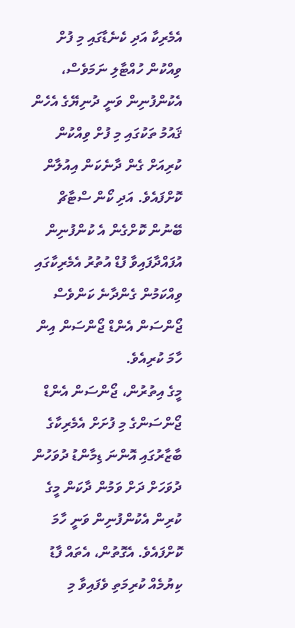އެމެރިކާ އަދި ކެނެޑާގައި މި ފުށް ވިއްކުން ހުއްޓާލި ނަމަވެސް، އެކުންފުނިން ވަނީ ދުނިޔޭގެ އެހެން ޤައުމު ތަކުގައި މި ފުށް ވިއްކުން ކުރިއަށް ގެން ދާނެކަން އިއުލާން ކޮށްފައެވެ. އަދި ކޯން ސްޓާޗް ބޭނުން ކޮށްގެން އެ ކުންފުނިން އުފައްދާފައިވާ ފުޑް އުތުރު އެމެރިކާގައި ވިއްކަމުން ގެންދާނެ ކަންވެސް ޖޯންސަން އެންޑް ޖޯންސަން އިން ހާމަ ކުރިއެވެ.
މީގެ އިތުރުން، ޖޯންސަން އެންޑް ޖޯންސަންގެ މި ފުށަށް އެމެރިކާގެ ބާޒާރުގައި އޮންނަ ޑިމާންޑު ދުވަހުން ދުވަހަށް ދަށް ވަމުން ދާކަން މީގެ ކުރިން އެކުންފުނިން ވަނީ ހާމަ ކޮށްފައެވެ. އެގޮތުން، އެތައް ފާޑު ކިޔުމެއް ކުރިމަތި ވެފައިވާ މި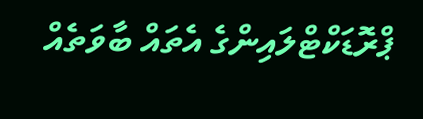ޕްރޮޑަކްޓްލައިންގެ އެތައް ބާވަތެއް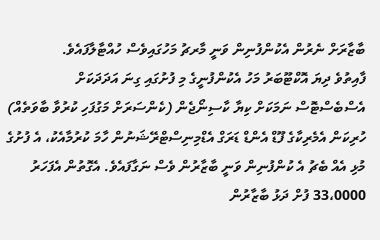ބާޒާރަށް ނެރުން އެކުންފުނިން ވަނީ މާރޗު މަހުގައިވެސް ހުއްޓާލާފައެވެ.
ފާއިތުވެ ދިޔަ އޮކްޓޫބަރު މަހު އެކުންފުނީގެ މި ފުށުގައި ގިނަ އަދަދަކަށް އެސްބެސްޓޮސް ނަމަކަށް ކިޔާ ކާސިނޯޖެން (ކެންސަރަށް މަގުފަހި ކުރުވާ ބާވަތެއް) ހުރިކަން އެމެރިކާގެ ފޫޑް އެންޑް ޑަރަގް އެޑްމިނިސްޓްރޭޝަނުން ހާމަ ކުރުމާއެކު، އެ ފުށުގެ މުޅި އެއް ބެޗު އެ ކުންފުނިން ވަނީ ބާޒާރުން ވެސް ނަގާފައެވެ. އެގޮތުން އެފަހަރު 33،0000 ފުށް ދަޅު ބާޒާރުން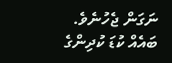ނަގަން ޖެހުނެވެ.
ބައެއް ކުޑަ ކުދިންގެ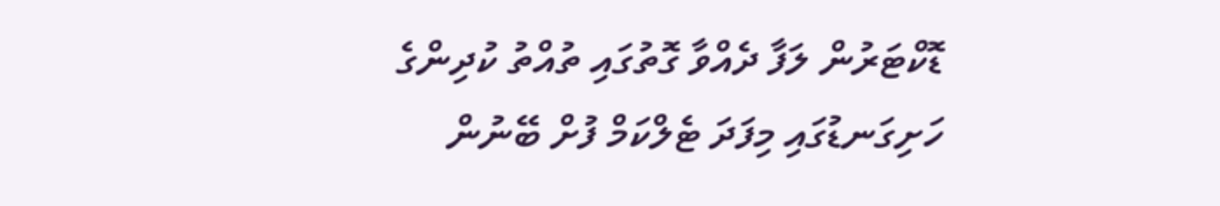ޑޮކްޓަރުން ލަފާ ދެއްވާ ގޮތުގައި ތުއްތު ކުދިންގެ ހަށިގަނޑުގައި މިފަދަ ޓެލްކަމް ފުށް ބޭނުން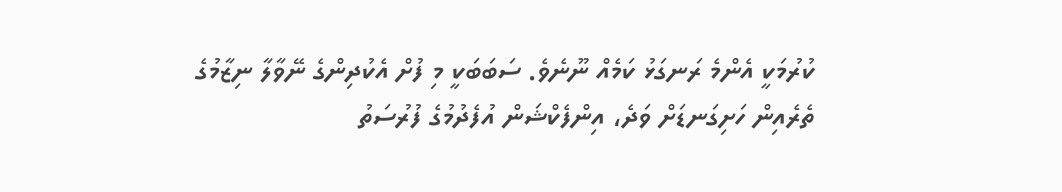ކުރުމަކީ އެންމެ ރަނގަޅު ކަމެއް ނޫނެވެ. ސަބަބަކީ މި ފުށް އެކުދިންގެ ނޭވާލާ ނިޒާމުގެ ތެރެއިން ހަށިގަނޑަށް ވަދެ، އިންފެކްޝަން އުފެދުމުގެ ފުރުސަތު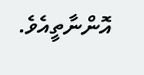އޮންނާތީއެވެ.